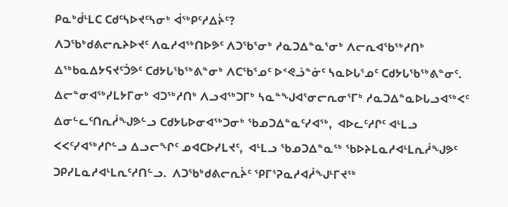ᑭᓇᒃᑰᒻᒪᑕ ᑕᑯᑦᓴᐅᔪᑦᓴᓂᒃ ᐋᖅᑭᑦᓱᐃᔩᑦ?
ᐱᑐᖃᒃᑯᕕᓕᕆᔨᐅᔪᑦ ᐱᓇᓱᐊᖅᑎᐅᕗᑦ ᐱᑐᖃᕐᓂᒃ ᓱᓇᑐᐃᓐᓇᕐᓂᒃ ᐱᓕᕆᐊᖃᖅᓱᑎᒃ ᐃᖅᑲᓇᐃᔭᕋᔪᑦᑑᕗᑦ ᑕᑯᔭᒐᖃᖅᕕᓐᓂᒃ ᐱᑕᖃᕐᓄᑦ ᐅᑉᕙᓘᓐᓃᑦ ᓴᓇᐅᒐᕐᓄᑦ ᑕᑯᔭᒐᖃᖅᕕᓐᓂᑦ.  ᐃᓕᓐᓂᐊᖅᓯᒪᔭᒥᓂᒃ ᐊᑐᖅᓱᑎᒃ ᐱᓗᐊᖅᑐᒥᒃ ᓴᓇᓐᖑᐊᕐᓂᓕᕆᓂᕐᒥᒃ ᓱᓇᑐᐃᓐᓇᐅᒐᓗᐊᖅᐸᑦ ᐃᓂᓪᓚᑦᑎᕆᓲᖑᕗᓪᓗ ᑕᑯᔭᒐᐅᓂᐊᖅᑐᓂᒃ ᖃᓄᑐᐃᓐᓇᑦᓯᐊᖅ,  ᐊᐅᓚᑦᓱᒋᑦ ᐊᒻᒪᓗ ᐸᐸᑦᓯᐊᖅᓱᒋᓪᓗ ᐃᓗᓕᖏᑦ ᓄᐊᑕᐅᓯᒪᔪᑦ,  ᐊᒻᒪᓗ ᖃᓄᑐᐃᓐᓇᖅ ᖃᐅᔨᒪᓇᓱᐊᒻᒪᕆᓲᖑᕗᑦ ᑐᑭᓯᒪᓇᓱᐊᒻᒪᕆᑦᓱᑎᓪᓗ.  ᐱᑐᖃᒃᑯᕕᓕᕆᔩᑦ ᕿᒥᕐᕈᓇᓱᐊᓲᖑᒻᒥᔪᖅ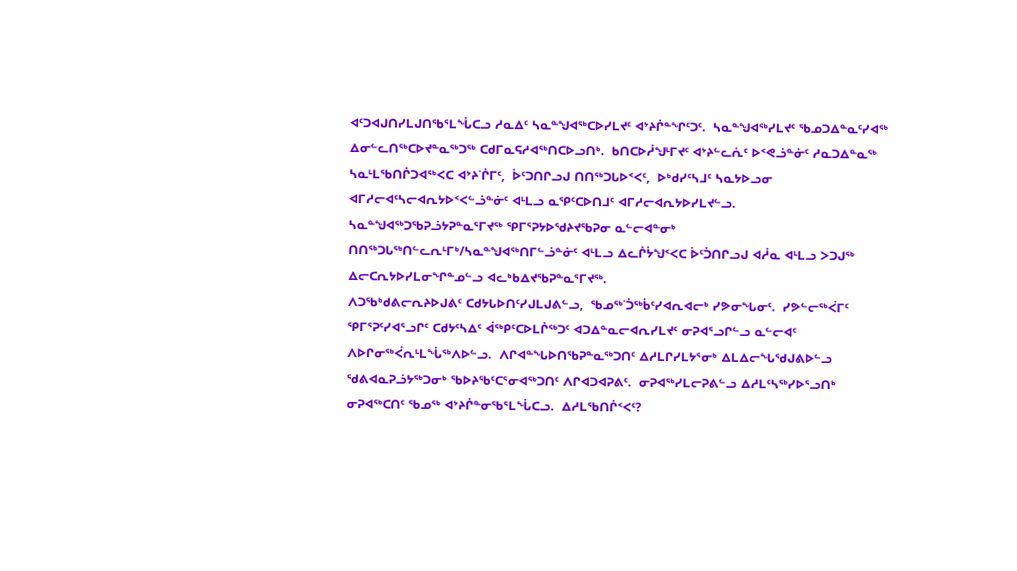ᐊᑦᑐᐊᒍᑎᓯᒪᒍᑎᖃᕐᒪᖔᑕᓗ ᓱᓇᐃᑦ ᓴᓇᓐᖑᐊᖅᑕᐅᓯᒪᔪᑦ ᐊᔾᔨᒌᓐᖏᑦᑐᑦ.  ᓴᓇᓐᖑᐊᖅᓯᒪᔪᑦ ᖃᓄᑐᐃᓐᓇᑦᓯᐊᖅ ᐃᓂᓪᓚᑎᖅᑕᐅᔪᓐᓇᖅᑐᖅ ᑕᑯᒥᓇᕋᓱᐊᖅᑎᑕᐅᓗᑎᒃ.  ᑲᑎᑕᐅᓲᖑᒻᒥᔪᑦ ᐊᔾᔨᓪᓚᕇᑦ ᐅᑉᕙᓘᓐᓃᑦ ᓱᓇᑐᐃᓐᓇᖅ ᓴᓇᒻᒪᖃᑎᒌᑐᐊᖅᐸᑕ ᐊᔾᔨ˙ᒌᒥᑦ,  ᐆᑦᑐᑎᒋᓗᒍ ᑎᑎᖅᑐᒐᐅᑉᐸᑦ,  ᐅᒃᑯᓯᑦᓴᒧᑦ ᓴᓇᔭᐅᓗᓂ ᐊᒥᓱᓕᐊᑦᓴᓕᐊᕆᔭᐅᑉᐸᓪᓘᓐᓃᑦ ᐊᒻᒪᓗ ᓇᕿᑦᑕᐅᑎᒧᑦ ᐊᒥᓱᓕᐊᕆᔭᐅᓯᒪᔪᓪᓗ.  ᓴᓇᓐᖑᐊᖅᑐᖃᕈᓘᔭᕈᓐᓇᕐᒥᔪᖅ ᕿᒥᕐᕈᔭᐅᖁᔨᔪᖃᕈᓂ ᓇᓪᓕᐊᓐᓂᒃ ᑎᑎᖅᑐᒐᖅᑎᓪᓚᕆᒻᒥᒃ/ᓴᓇᓐᖑᐊᖅᑎᒥᓪᓘᓐᓃᑦ ᐊᒻᒪᓗ ᐃᓚᒌᔮᖑᑉᐸᑕ ᐆᑦᑑᑎᒋᓗᒍ ᐊᓲᓇ ᐊᒻᒪᓗ ᐳᑐᒍᖅ ᐃᓕᑕᕆᔭᐅᓯᒪᓂᖏᓐᓄᓪᓗ ᐊᓚᒃᑲᐃᔪᖃᕈᓐᓇᕐᒥᔪᖅ.
ᐱᑐᖃᒃᑯᕕᓕᕆᔨᐅᒍᕕᑦ ᑕᑯᔭᒐᐅᑎᑦᓯᒍᒪᒍᕕᓪᓗ,  ᖃᓄᖅ˙ᑑᖅᑳᑦᓯᐊᕆᐊᓕᒃ ᓯᕗᓂᖓᓂᑦ.  ᓯᕗᓪᓕᖅᐹᒥᑦ ᕿᒥᕐᕈᑦᓯᐊᕐᓗᒋᑦ ᑕᑯᔭᑦᓴᐃᑦ ᐋᖅᑭᑦᑕᐅᒪᒌᖅᑐᑦ ᐊᑐᐃᓐᓇᓕᐊᕆᓯᒪᔪᑦ ᓂᕈᐊᕐᓗᒋᓪᓗ ᓇᓪᓕᐊᑦ ᐱᐅᒋᓂᖅᐹᕆᒻᒪᖔᖅᐱᐅᓪᓗ.  ᐱᒋᐊᓐᖓᐅᑎᖃᕈᓐᓇᖅᑐᑎᑦ ᐃᓱᒪᒋᓯᒪᔭᕐᓂᒃ ᐃᒪᐃᓕᖓᖁᒍᕕᐅᓪᓗ ᖁᕕᐊᓇᕈᓘᔭᖅᑐᓂᒃ ᖃᐅᔨᖃᑦᑕᕐᓂᐊᖅᑐᑎᑦ ᐱᒋᐊᑐᐊᕈᕕᑦ.  ᓂᕈᐊᖅᓯᒪᓕᕈᕕᓪᓗ ᐃᓱᒪᑦᓴᖅᓯᐅᕐᓗᑎᒃ ᓂᕈᐊᖅᑕᑎᑦ ᖃᓄᖅ ᐊᔾᔨᒌᓐᓂᖃᕐᒪᖔᑕᓗ.  ᐃᓱᒪᖃᑎᒌᑉᐸᑦ?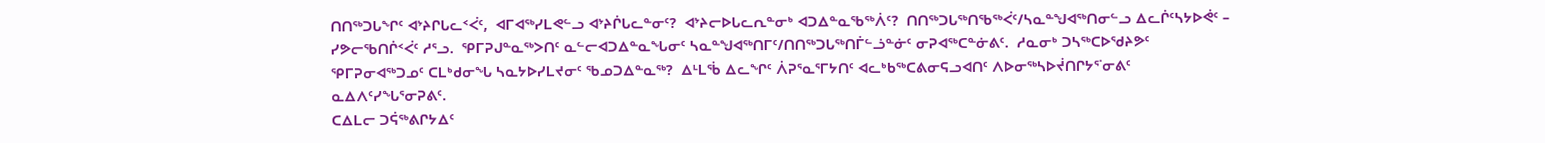ᑎᑎᖅᑐᒐᖏᑦ ᐊᔾᔨᒋᒐᓚᑉᐹᑦ,  ᐊᒥᐊᖅᓯᒪᕙᓪᓗ ᐊᔾᔨᒌᒐᓚᓐᓂᑦ?  ᐊᔾᔨᓕᐅᒐᓚᕆᓐᓂᒃ ᐊᑐᐃᓐᓇᖃᖅᐲᑦ?  ᑎᑎᖅᑐᒐᖅᑎᖃᖅᐹᑦ/ᓴᓇᓐᖑᐊᖅᑎᓂᓪᓗ ᐃᓚᒌᑦᓴᔭᐅᕚᑦ – ᓯᕗᓕᖃᑎᒌᑉᐹᑦ ᓱᕐᓗ.  ᕿᒥᕈᒍᓐᓇᖅᐳᑎᑦ ᓇᓪᓕᐊᑐᐃᓐᓇᖓᓂᑦ ᓴᓇᓐᖑᐊᖅᑎᒥᑦ/ᑎᑎᖅᑐᒐᖅᑎᒦᓪᓘᓐᓃᑦ ᓂᕈᐊᖅᑕᓐᓃᕕᑦ.  ᓱᓇᓂᒃ ᑐᓴᖅᑕᐅᖁᔨᕗᑦ ᕿᒥᕈᓂᐊᖅᑐᓄᑦ ᑕᒪᒃᑯᓂᖓ ᓴᓇᔭᐅᓯᒪᔪᓂᑦ ᖃᓄᑐᐃᓐᓇᖅ?  ᐃᒻᒪᖄ ᐃᓚᖏᑦ ᐲᕈᕐᓇᕐᒥᔭᑎᑦ ᐊᓚᒃᑲᖅᑕᕕᓂᕋᓗᐊᑎᑦ ᐱᐅᓂᖅᓴᐅᔫᑎᒋᔭᕐ˙ᓂᕕᑦ ᓇᐃᐱᑦᓯᖓᕐᓂᕈᕕᑦ.
ᑕᐃᒪᓕ ᑐᕌᖅᕕᒋᔭᐃᑦ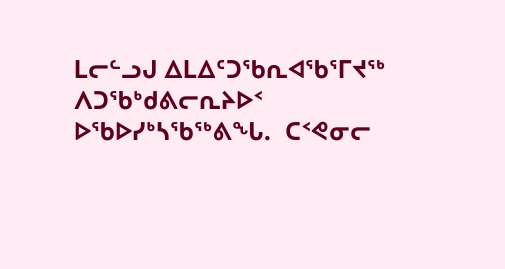ᒪᓕᓪᓗᒍ ᐃᒪᐃᑦᑐᖃᕆᐊᖃᕐᒥᔪᖅ ᐱᑐᖃᒃᑯᕕᓕᕆᔨᐅᑉ ᐅᖃᐅᓯᒃᓴᖃᖅᕕᖓ.  ᑕᑉᕙᓂᓕ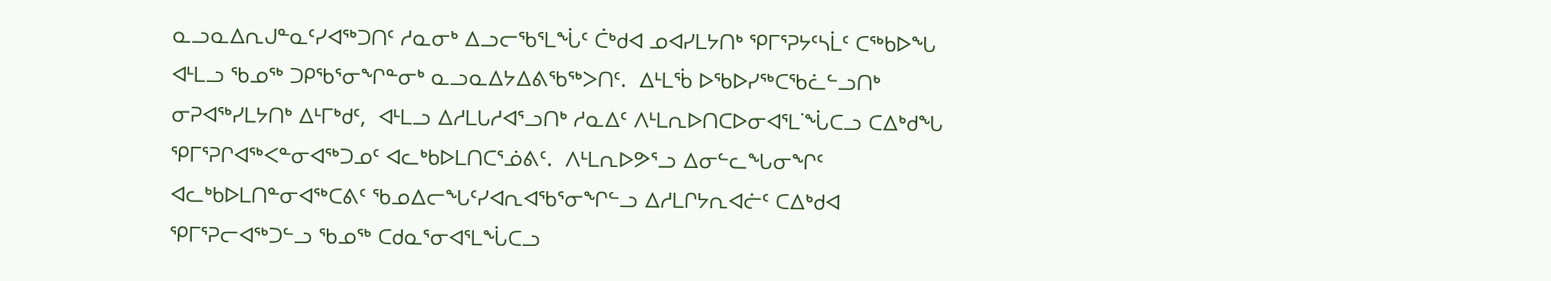ᓇᓗᓇᐃᕆᒍᓐᓇᑦᓯᐊᖅᑐᑎᑦ ᓱᓇᓂᒃ ᐃᓗᓕᖃᕐᒪᖔᑦ ᑖᒃᑯᐊ ᓄᐊᓯᒪᔭᑎᒃ ᕿᒥᕐᕈᔭᑦᓴᒫᑦ ᑕᖅᑲᐅᖓ ᐊᒻᒪᓗ ᖃᓄᖅ ᑐᑭᖃᕐᓂᖏᓐᓂᒃ ᓇᓗᓇᐃᔭᐃᕕᖃᖅᐳᑎᑦ.  ᐃᒻᒪᖄ ᐅᖃᐅᓯᖅᑕᖃᓛᓪᓗᑎᒃ ᓂᕈᐊᖅᓯᒪᔭᑎᒃ ᐃᒻᒥᒃᑯᑦ,  ᐊᒻᒪᓗ ᐃᓱᒪᒐᓱᐊᕐᓗᑎᒃ ᓱᓇᐃᑦ ᐱᒻᒪᕆᐅᑎᑕᐅᓂᐊᕐᒪ˙ᖔᑕᓗ ᑕᐃᒃᑯᖓ ᕿᒥᕐᕈᒋᐊᖅᐸᓐᓂᐊᖅᑐᓄᑦ ᐊᓚᒃᑲᐅᒪᑎᑕᕐᓅᕕᑦ.  ᐱᒻᒪᕆᐅᕗᕐᓗ ᐃᓂᓪᓚᖓᓂᖏᑦ ᐊᓚᒃᑲᐅᒪᑎᓐᓂᐊᖅᑕᕕᑦ ᖃᓄᐃᓕᖓᑦᓯᐊᕆᐊᖃᕐᓂᖏᓪᓗ ᐃᓱᒪᒋᔭᕆᐊᓖᑦ ᑕᐃᒃᑯᐊ ᕿᒥᕐᕈᓕᐊᖅᑐᓪᓗ ᖃᓄᖅ ᑕᑯᓇᕐᓂᐊᕐᒪᖔᑕᓗ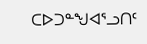ᑕᐅᑐᓐᖑᐊᕐᓗᑎᑦ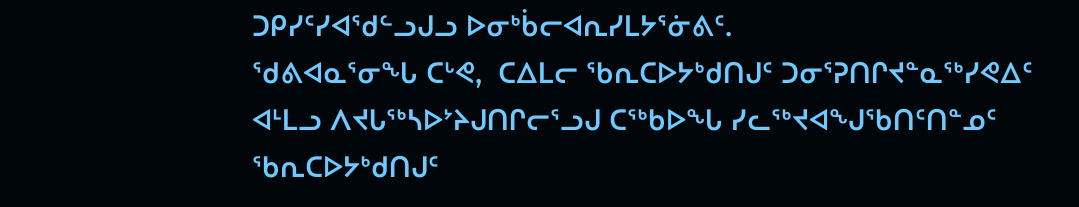ᑐᑭᓯᑦᓯᐊᖁᓪᓗᒍᓗ ᐅᓂᒃᑳᓕᐊᕆᓯᒪᔭᕐᓃᕕᑦ.
ᖁᕕᐊᓇᕐᓂᖓ ᑕᒡᕙ,  ᑕᐃᒪᓕ ᖃᕆᑕᐅᔭᒃᑯᑎᒍᑦ ᑐᓂᕐᕈᑎᒋᔪᓐᓇᖅᓯᕙᐃᑦ ᐊᒻᒪᓗ ᐱᔪᒐᖅᓴᐅᔾᔨᒍᑎᒋᓕᕐᓗᒍ ᑕᖅᑲᐅᖓ ᓯᓚᖅᔪᐊᖑᖃᑎᑦᑎᓐᓄᑦ ᖃᕆᑕᐅᔭᒃᑯᑎᒍᑦ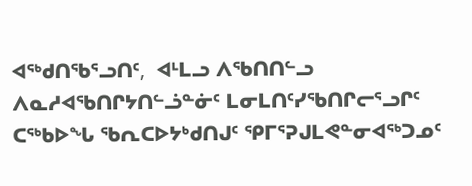ᐊᖅᑯᑎᖃᕐᓗᑎᑦ,  ᐊᒻᒪᓗ ᐱᖃᑎᑎᓪᓗ ᐱᓇᓱᐊᖃᑎᒋᔭᑎᓪᓘᓐᓃᑦ ᒪᓂᒪᑎᑦᓯᖃᑎᒋᓕᕐᓗᒋᑦ ᑕᖅᑲᐅᖓ ᖃᕆᑕᐅᔭᒃᑯᑎᒍᑦ ᕿᒥᕐᕈᒍᒪᕙᓐᓂᐊᖅᑐᓄᑦ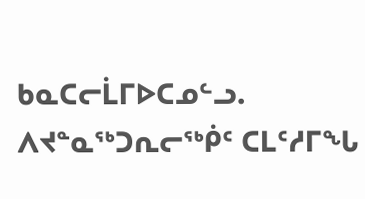ᑲᓇᑕᓕᒫᒥᐅᑕᓄᓪᓗ.
ᐱᔪᓐᓇᖅᑐᕆᓕᖅᑮᑦ ᑕᒪᑦᓱᒥᖓ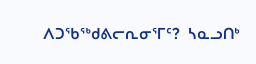ᐱᑐᖃᖅᑯᕕᓕᕆᓂᕐᒥᑦ?  ᓴᓇᓗᑎᒃ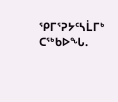ᕿᒥᕐᕈᔭᑦᓴᒫᒥᒃ ᑕᖅᑲᐅᖓ.